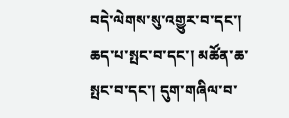བདེ་ལེགས་སུ་འགྱུར་བ་དང་། ཆད་པ་སྤང་བ་དང་། མཚོན་ཆ་སྤང་བ་དང་། དུག་གཞིལ་བ་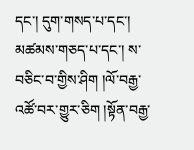དང་། དུག་གསད་པ་དང་། མཚམས་གཅད་པ་དང་། ས་བཅིང་བ་གྱིས་ཤིག །ལོ་བརྒྱ་འཚོ་བར་གྱུར་ཅིག །སྟོན་བརྒྱ་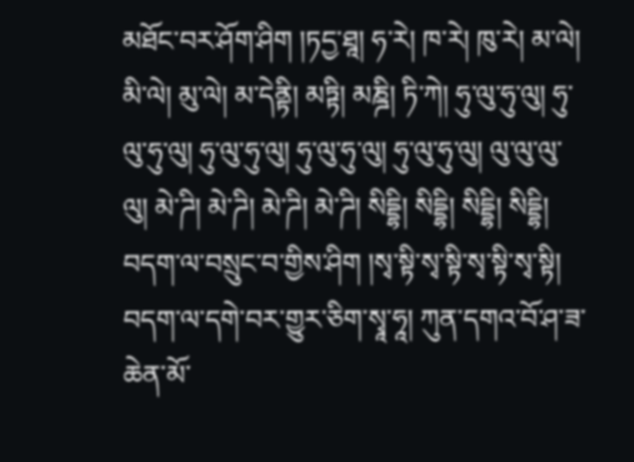མཐོང་བར་ཤོག་ཤིག །ཏདྱ་ཐཱ། ཧ་རེ། ཁ་རེ། ཁུ་རེ། མ་ལེ། མི་ལེ། མུ་ལེ། མ་དེནྟི། མཏྟི། མཎྜི། ཏི་ཀེ། ཧུ་ལུ་ཧུ་ལུ། ཧུ་ལུ་ཧུ་ལུ། ཧུ་ལུ་ཧུ་ལུ། ཧུ་ལུ་ཧུ་ལུ། ཧུ་ལུ་ཧུ་ལུ། ལུ་ལུ་ལུ་ལུ། མེ་ཌི། མེ་ཌི། མེ་ཌི། མེ་ཌི། སིདྡྷི། སིདྡྷི། སིདྡྷི། སིདྡྷི། བདག་ལ་བསྲུང་བ་གྱིས་ཤིག །སྭ་སྟི་སྭ་སྟི་སྭ་སྟི་སྭ་སྟི། བདག་ལ་དགེ་བར་གྱུར་ཅིག་སྭཱ་ཧཱ། ཀུན་དགའ་བོ་ཤ་ཟ་ཆེན་མོ་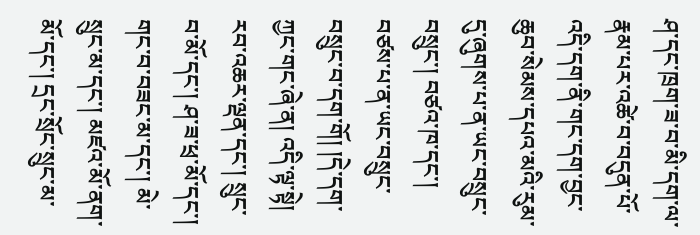ཤ་དང་ཁྲག་ཟ་བ་མི་དག་ལ་རྣམ་པར་འཚེ་བ་བདུན་པོ་འདི་དག་ནི་གང་དག་བྱང་ཆུབ་སེམས་དཔའ་མའི་རུམ་དུ་ཞུགས་པ་ན་ཡང་བསྲུང་བསྲུང་། བཙའ་ཁ་དང་། བཙས་པ་ན་ཡང་བསྲུང་བསྲུང་བ་དག་གོ། །དེ་དག་ཀྱང་གང་ཞེ་ན། འདི་ལྟ་སྟེ། རབ་འཆར་ལྡན་དང་། སྲུང་བ་མོ་དང་། ཤ་ཟ་ཕྲ་མོ་དང་། གང་བ་བཟང་མ་དང་། མེ་སྲུང་མ་དང་། མཛའ་མོ་ནག་མོ་དང་། དྲང་སྲོང་སྲུང་མ་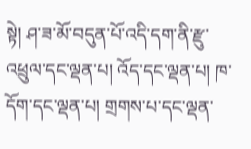སྟེ། ཤ་ཟ་མོ་བདུན་པོ་འདི་དག་ནི་རྫུ་འཕྲུལ་དང་ལྡན་པ། འོད་དང་ལྡན་པ། ཁ་དོག་དང་ལྡན་པ། གྲགས་པ་དང་ལྡན་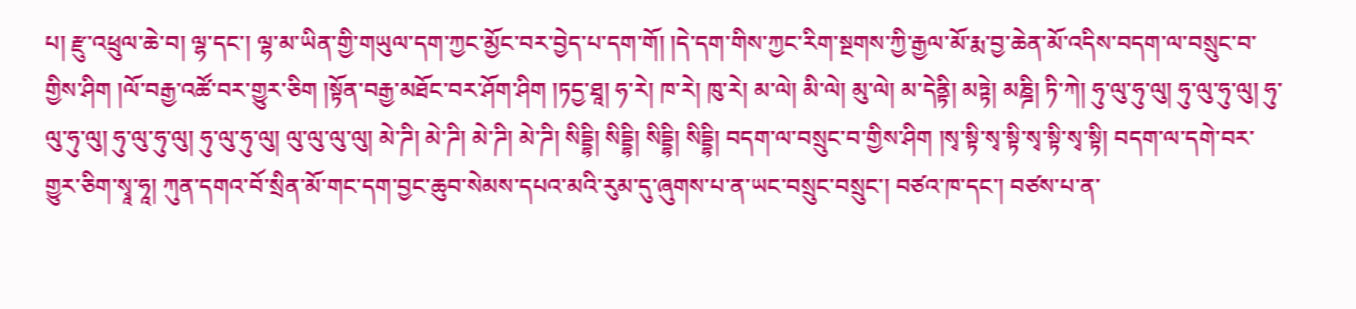པ། རྫུ་འཕྲུལ་ཆེ་བ། ལྷ་དང་། ལྷ་མ་ཡིན་གྱི་གཡུལ་དག་ཀྱང་མྱོང་བར་བྱེད་པ་དག་གོ། །དེ་དག་གིས་ཀྱང་རིག་སྔགས་ཀྱི་རྒྱལ་མོ་རྨ་བྱ་ཆེན་མོ་འདིས་བདག་ལ་བསྲུང་བ་གྱིས་ཤིག །ལོ་བརྒྱ་འཚོ་བར་གྱུར་ཅིག །སྟོན་བརྒྱ་མཐོང་བར་ཤོག་ཤིག །ཏདྱ་ཐཱ། ཧ་རེ། ཁ་རེ། ཁུ་རེ། མ་ལེ། མི་ལེ། མུ་ལེ། མ་དེནྟི། མཏྟེ། མཎྜི། ཏི་ཀེ། ཧུ་ལུ་ཧུ་ལུ། ཧུ་ལུ་ཧུ་ལུ། ཧུ་ལུ་ཧུ་ལུ། ཧུ་ལུ་ཧུ་ལུ། ཧུ་ལུ་ཧུ་ལུ། ལུ་ལུ་ལུ་ལུ། མེ་ཌི། མེ་ཌི། མེ་ཌི། མེ་ཌི། སིདྡྷི། སིདྡྷི། སིདྡྷི། སིདྡྷི། བདག་ལ་བསྲུང་བ་གྱིས་ཤིག །སྭ་སྟི་སྭ་སྟི་སྭ་སྟི་སྭ་སྟི། བདག་ལ་དགེ་བར་གྱུར་ཅིག་སྭཱ་ཧཱ། ཀུན་དགའ་བོ་སྲིན་མོ་གང་དག་བྱང་ཆུབ་སེམས་དཔའ་མའི་རུམ་དུ་ཞུགས་པ་ན་ཡང་བསྲུང་བསྲུང་། བཙའ་ཁ་དང་། བཙས་པ་ན་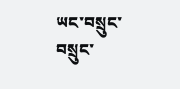ཡང་བསྲུང་བསྲུང་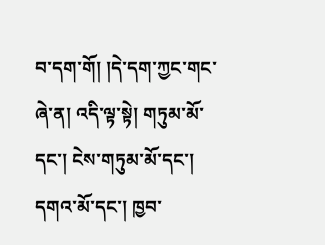བ་དག་གོ། །དེ་དག་ཀྱང་གང་ཞེ་ན། འདི་ལྟ་སྟེ། གཏུམ་མོ་དང་། ངེས་གཏུམ་མོ་དང་། དགའ་མོ་དང་། ཁྱབ་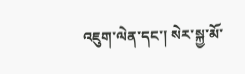འཇུག་ལེན་དང་། སེར་སྐྱ་མོ་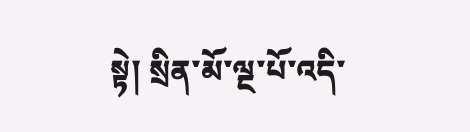སྟེ། སྲིན་མོ་ལྔ་པོ་འདི་